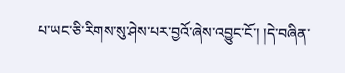པ་ཡང་ཅི་རིགས་སུ་ཤེས་པར་བྱའོ་ཞེས་འབྱུང་ངོ་། །དེ་བཞིན་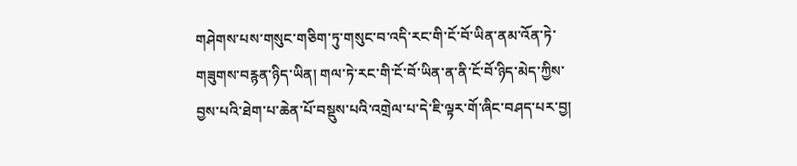གཤེགས་པས་གསུང་གཅིག་ཏུ་གསུང་བ་འདི་རང་གི་ངོ་བོ་ཡིན་ནམ་འོན་ཏེ་གཟུགས་བརྙན་ཉིད་ཡིན། གལ་ཏེ་རང་གི་ངོ་བོ་ཡིན་ན་ནི་ངོ་བོ་ཉིད་མེད་ཀྱིས་བྱས་པའི་ཐེག་པ་ཆེན་པོ་བསྡུས་པའི་འགྲེལ་པ་དེ་ཇི་ལྟར་གོ་ཞིང་བཤད་པར་བྱ།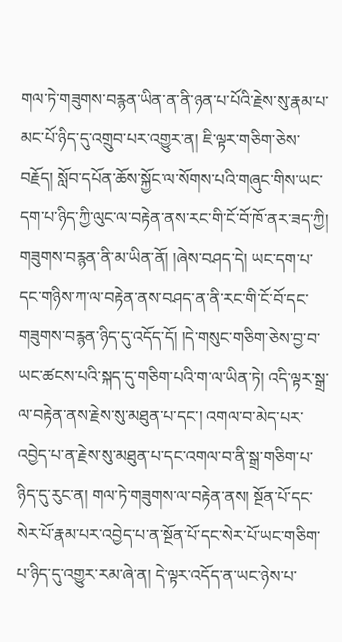གལ་ཏེ་གཟུགས་བརྙན་ཡིན་ན་ནི་ཉན་པ་པོའི་རྗེས་སུ་རྣམ་པ་མང་པོ་ཉིད་དུ་འགྲུབ་པར་འགྱུར་ན། ཇི་ལྟར་གཅིག་ཅེས་བརྗོད། སློབ་དཔོན་ཆོས་སྐྱོང་ལ་སོགས་པའི་གཞུང་གིས་ཡང་དག་པ་ཉིད་ཀྱི་ལུང་ལ་བརྟེན་ནས་རང་གི་ངོ་བོ་ཁོ་ནར་ཟད་ཀྱི། གཟུགས་བརྙན་ནི་མ་ཡིན་ནོ། །ཞེས་བཤད་དེ། ཡང་དག་པ་དང་གཉིས་ཀ་ལ་བརྟེན་ནས་བཤད་ན་ནི་རང་གི་ངོ་བོ་དང་གཟུགས་བརྙན་ཉིད་དུ་འདོད་དོ། །དེ་གསུང་གཅིག་ཅེས་བྱ་བ་ཡང་ཚངས་པའི་སྐད་དུ་གཅིག་པའི་ག་ལ་ཡིན་ཏེ། འདི་ལྟར་སྒྲ་ལ་བརྟེན་ནས་རྗེས་སུ་མཐུན་པ་དང་། འགལ་བ་མེད་པར་འབྱེད་པ་ན་རྗེས་སུ་མཐུན་པ་དང་འགལ་བ་ནི་སྒྲ་གཅིག་པ་ཉིད་དུ་རུང་ན། གལ་ཏེ་གཟུགས་ལ་བརྟེན་ནས། སྔོན་པོ་དང་སེར་པོ་རྣམ་པར་འབྱེད་པ་ན་སྔོན་པོ་དང་སེར་པོ་ཡང་གཅིག་པ་ཉིད་དུ་འགྱུར་རམ་ཞེ་ན། དེ་ལྟར་འདོད་ན་ཡང་ཉེས་པ་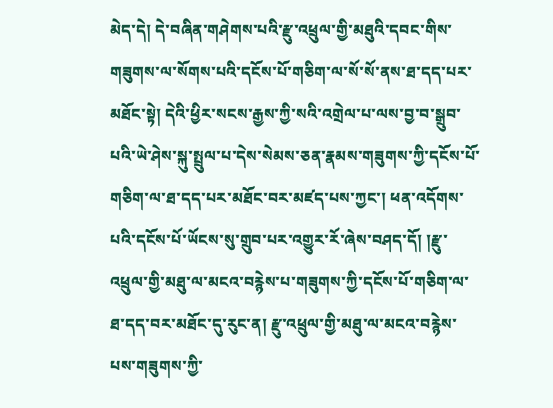མེད་དེ། དེ་བཞིན་གཤེགས་པའི་རྫུ་འཕྲུལ་གྱི་མཐུའི་དབང་གིས་གཟུགས་ལ་སོགས་པའི་དངོས་པོ་གཅིག་ལ་སོ་སོ་ནས་ཐ་དད་པར་མཐོང་སྟེ། དེའི་ཕྱིར་སངས་རྒྱས་ཀྱི་སའི་འགྲེལ་པ་ལས་བྱ་བ་སྒྲུབ་པའི་ཡེ་ཤེས་སྐུ་སྤྲུལ་པ་དེས་སེམས་ཅན་རྣམས་གཟུགས་ཀྱི་དངོས་པོ་གཅིག་ལ་ཐ་དད་པར་མཐོང་བར་མཛད་པས་ཀྱང་། ཕན་འདོགས་པའི་དངོས་པོ་ཡོངས་སུ་གྲུབ་པར་འགྱུར་རོ་ཞེས་བཤད་དོ། །རྫུ་འཕྲུལ་གྱི་མཐུ་ལ་མངའ་བརྙེས་པ་གཟུགས་ཀྱི་དངོས་པོ་གཅིག་ལ་ཐ་དད་བར་མཐོང་དུ་རུང་ན། རྫུ་འཕྲུལ་གྱི་མཐུ་ལ་མངའ་བརྙེས་པས་གཟུགས་ཀྱི་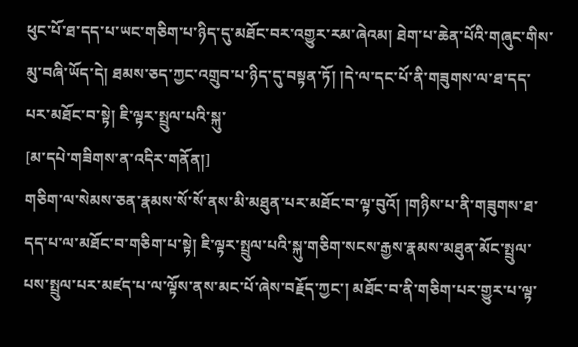ཕུང་པོ་ཐ་དད་པ་ཡང་གཅིག་པ་ཉིད་དུ་མཐོང་བར་འགྱུར་རམ་ཞེའམ། ཐེག་པ་ཆེན་པོའི་གཞུང་གིས་མུ་བཞི་ཡོད་དེ། ཐམས་ཅད་ཀྱང་འགྲུབ་པ་ཉིད་དུ་བསྟན་ཏོ། །དེ་ལ་དང་པོ་ནི་གཟུགས་ལ་ཐ་དད་པར་མཐོང་བ་སྟེ། ཇི་ལྟར་སྤྲུལ་པའི་སྐུ་
[མ་དཔེ་གཟིགས་ན་འདིར་གནོན།]
གཅིག་ལ་སེམས་ཅན་རྣམས་སོ་སོ་ནས་མི་མཐུན་པར་མཐོང་བ་ལྟ་བུའོ། །གཉིས་པ་ནི་གཟུགས་ཐ་དད་པ་ལ་མཐོང་བ་གཅིག་པ་སྟེ། ཇི་ལྟར་སྤྲུལ་པའི་སྐུ་གཅིག་སངས་རྒྱས་རྣམས་མཐུན་མོང་སྤྲུལ་པས་སྤྲུལ་པར་མཛད་པ་ལ་ལྟོས་ནས་མང་པོ་ཞེས་བརྗོད་ཀྱང་། མཐོང་བ་ནི་གཅིག་པར་གྱུར་པ་ལྟ་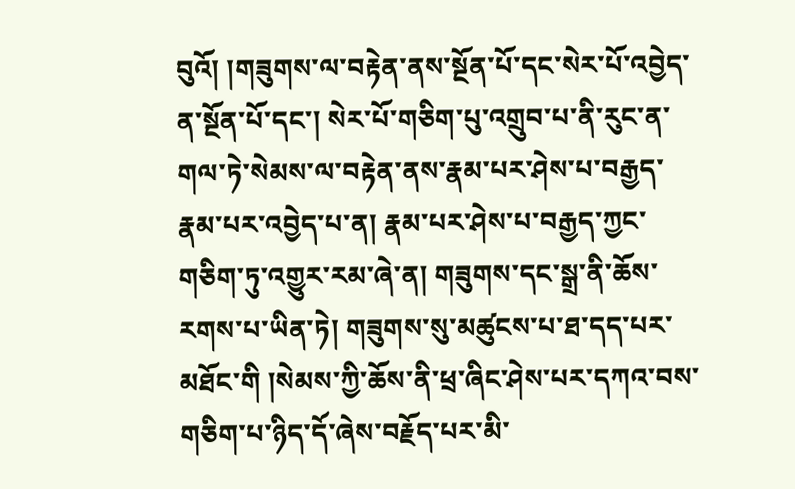བུའོ། །གཟུགས་ལ་བརྟེན་ནས་སྔོན་པོ་དང་སེར་པོ་འབྱེད་ན་སྔོན་པོ་དང་། སེར་པོ་གཅིག་པུ་འགྲུབ་པ་ནི་རུང་ན་གལ་ཏེ་སེམས་ལ་བརྟེན་ནས་རྣམ་པར་ཤེས་པ་བརྒྱད་རྣམ་པར་འབྱེད་པ་ན། རྣམ་པར་ཤེས་པ་བརྒྱད་ཀྱང་གཅིག་ཏུ་འགྱུར་རམ་ཞེ་ན། གཟུགས་དང་སྒྲ་ནི་ཆོས་རགས་པ་ཡིན་ཏེ། གཟུགས་སུ་མཚུངས་པ་ཐ་དད་པར་མཐོང་གི །སེམས་ཀྱི་ཆོས་ནི་ཕྲ་ཞིང་ཤེས་པར་དཀའ་བས་གཅིག་པ་ཉིད་དོ་ཞེས་བརྗོད་པར་མི་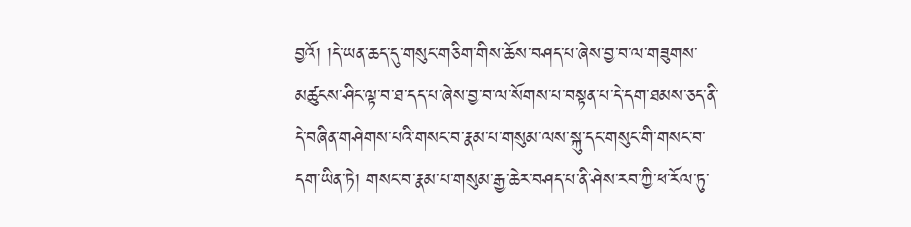བྱའོ། །དེ་ཡན་ཆད་དུ་གསུང་གཅིག་གིས་ཆོས་བཤད་པ་ཞེས་བྱ་བ་ལ་གཟུགས་མཚུངས་ཤིང་ལྟ་བ་ཐ་དད་པ་ཞེས་བྱ་བ་ལ་སོགས་པ་བསྟན་པ་དེ་དག་ཐམས་ཅད་ནི་དེ་བཞིན་གཤེགས་པའི་གསང་བ་རྣམ་པ་གསུམ་ལས་སྐུ་དང་གསུང་གི་གསང་བ་དག་ཡིན་ཏེ། གསང་བ་རྣམ་པ་གསུམ་རྒྱ་ཆེར་བཤད་པ་ནི་ཤེས་རབ་ཀྱི་ཕ་རོལ་ཏུ་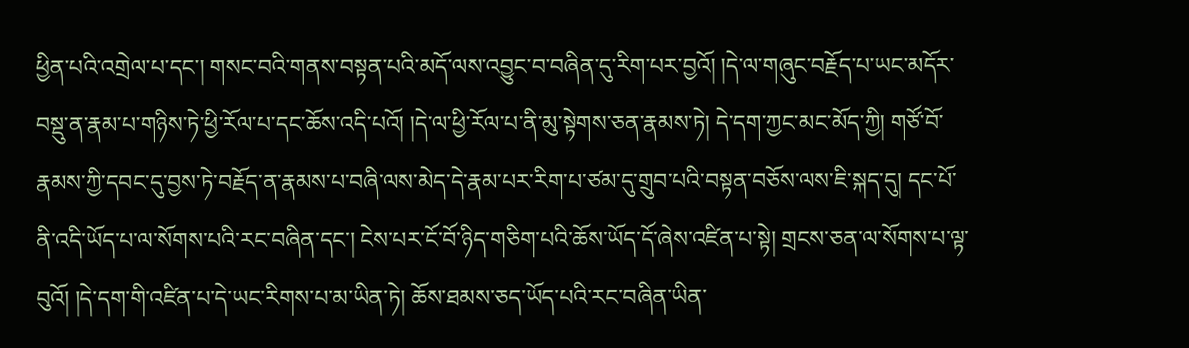ཕྱིན་པའི་འགྲེལ་པ་དང་། གསང་བའི་གནས་བསྟན་པའི་མདོ་ལས་འབྱུང་བ་བཞིན་དུ་རིག་པར་བྱའོ། །དེ་ལ་གཞུང་བརྗོད་པ་ཡང་མདོར་བསྡུ་ན་རྣམ་པ་གཉིས་ཏེ་ཕྱི་རོལ་པ་དང་ཆོས་འདི་པའོ། །དེ་ལ་ཕྱི་རོལ་པ་ནི་མུ་སྟེགས་ཅན་རྣམས་ཏེ། དེ་དག་ཀྱང་མང་མོད་ཀྱི། གཙོ་བོ་རྣམས་ཀྱི་དབང་དུ་བྱས་ཏེ་བརྗོད་ན་རྣམས་པ་བཞི་ལས་མེད་དེ་རྣམ་པར་རིག་པ་ཙམ་དུ་གྲུབ་པའི་བསྟན་བཅོས་ལས་ཇི་སྐད་དུ། དང་པོ་ནི་འདི་ཡོད་པ་ལ་སོགས་པའི་རང་བཞིན་དང་། ངེས་པར་ངོ་བོ་ཉིད་གཅིག་པའི་ཆོས་ཡོད་དོ་ཞེས་འཛིན་པ་སྟེ། གྲངས་ཅན་ལ་སོགས་པ་ལྟ་བུའོ། །དེ་དག་གི་འཛིན་པ་དེ་ཡང་རིགས་པ་མ་ཡིན་ཏེ། ཆོས་ཐམས་ཅད་ཡོད་པའི་རང་བཞིན་ཡིན་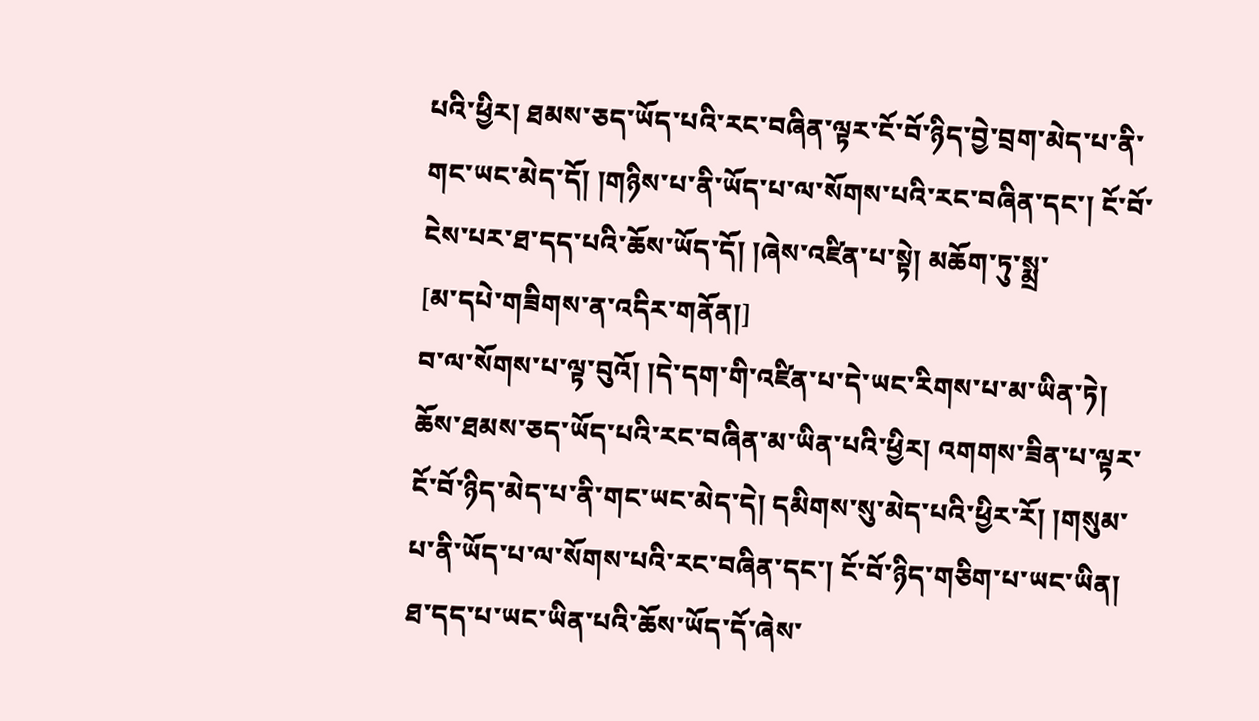པའི་ཕྱིར། ཐམས་ཅད་ཡོད་པའི་རང་བཞིན་ལྟར་ངོ་བོ་ཉིད་བྱེ་བྲག་མེད་པ་ནི་གང་ཡང་མེད་དོ། །གཉིས་པ་ནི་ཡོད་པ་ལ་སོགས་པའི་རང་བཞིན་དང་། ངོ་བོ་ངེས་པར་ཐ་དད་པའི་ཆོས་ཡོད་དོ། །ཞེས་འཛིན་པ་སྟེ། མཆོག་ཏུ་སྨྲ་
[མ་དཔེ་གཟིགས་ན་འདིར་གནོན།]
བ་ལ་སོགས་པ་ལྟ་བུའོ། །དེ་དག་གི་འཛིན་པ་དེ་ཡང་རིགས་པ་མ་ཡིན་ཏེ། ཆོས་ཐམས་ཅད་ཡོད་པའི་རང་བཞིན་མ་ཡིན་པའི་ཕྱིར། འགགས་ཟིན་པ་ལྟར་ངོ་བོ་ཉིད་མེད་པ་ནི་གང་ཡང་མེད་དེ། དམིགས་སུ་མེད་པའི་ཕྱིར་རོ། །གསུམ་པ་ནི་ཡོད་པ་ལ་སོགས་པའི་རང་བཞིན་དང་། ངོ་བོ་ཉིད་གཅིག་པ་ཡང་ཡིན། ཐ་དད་པ་ཡང་ཡིན་པའི་ཆོས་ཡོད་དོ་ཞེས་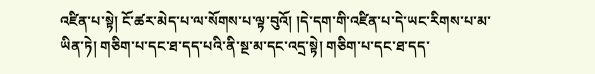འཛིན་པ་སྟེ། ངོ་ཚར་མེད་པ་ལ་སོགས་པ་ལྟ་བུའོ། །དེ་དག་གི་འཛིན་པ་དེ་ཡང་རིགས་པ་མ་ཡིན་ཏེ། གཅིག་པ་དང་ཐ་དད་པའི་ནི་སྔ་མ་དང་འདྲ་སྟེ། གཅིག་པ་དང་ཐ་དད་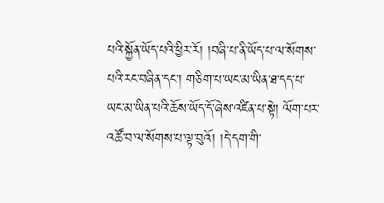པའི་སྐྱོན་ཡོད་པའི་ཕྱིར་རོ། །བཞི་པ་ནི་ཡོད་པ་ལ་སོགས་པའི་རང་བཞིན་དང་། གཅིག་པ་ཡང་མ་ཡིན་ཐ་དད་པ་ཡང་མ་ཡིན་པའི་ཆོས་ཡོད་དོ་ཞེས་འཛིན་པ་སྟེ། ལོག་པར་འཚོ་བ་ལ་སོགས་པ་ལྟ་བུའོ། །དེ་དག་གི་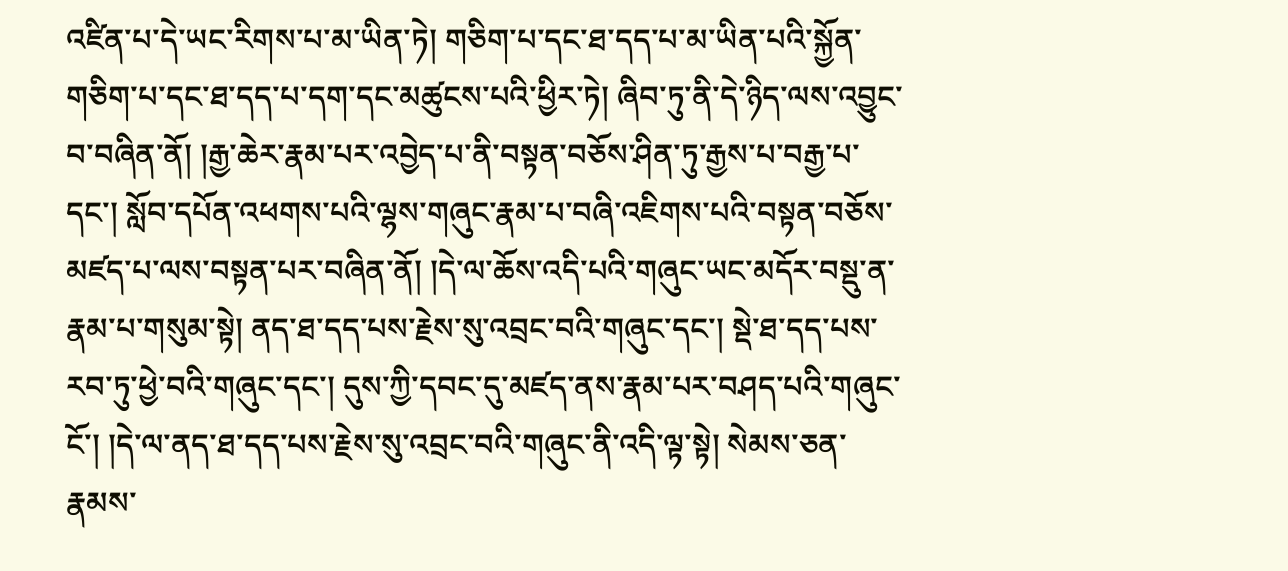འཛིན་པ་དེ་ཡང་རིགས་པ་མ་ཡིན་ཏེ། གཅིག་པ་དང་ཐ་དད་པ་མ་ཡིན་པའི་སྐྱོན་གཅིག་པ་དང་ཐ་དད་པ་དག་དང་མཚུངས་པའི་ཕྱིར་ཏེ། ཞིབ་ཏུ་ནི་དེ་ཉིད་ལས་འབྱུང་བ་བཞིན་ནོ། །རྒྱ་ཆེར་རྣམ་པར་འབྱེད་པ་ནི་བསྟན་བཅོས་ཤིན་ཏུ་རྒྱས་པ་བརྒྱ་པ་དང་། སློབ་དཔོན་འཕགས་པའི་ལྷས་གཞུང་རྣམ་པ་བཞི་འཇིགས་པའི་བསྟན་བཅོས་མཛད་པ་ལས་བསྟན་པར་བཞིན་ནོ། །དེ་ལ་ཆོས་འདི་པའི་གཞུང་ཡང་མདོར་བསྡུ་ན་རྣམ་པ་གསུམ་སྟེ། ནད་ཐ་དད་པས་རྗེས་སུ་འབྲང་བའི་གཞུང་དང་། སྡེ་ཐ་དད་པས་རབ་ཏུ་ཕྱེ་བའི་གཞུང་དང་། དུས་ཀྱི་དབང་དུ་མཛད་ནས་རྣམ་པར་བཤད་པའི་གཞུང་ངོ་། །དེ་ལ་ནད་ཐ་དད་པས་རྗེས་སུ་འབྲང་བའི་གཞུང་ནི་འདི་ལྟ་སྟེ། སེམས་ཅན་རྣམས་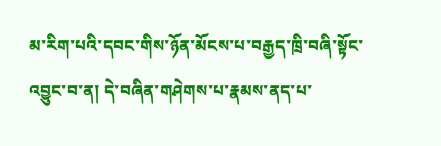མ་རིག་པའི་དབང་གིས་ཉོན་མོངས་པ་བརྒྱད་ཁྲི་བཞི་སྟོང་འབྱུང་བ་ན། དེ་བཞིན་གཤེགས་པ་རྣམས་ནད་པ་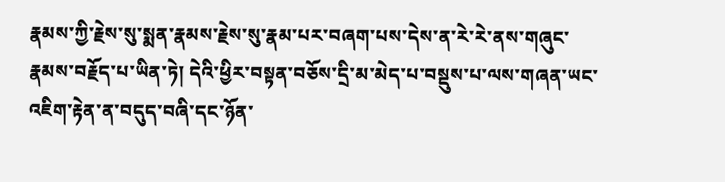རྣམས་ཀྱི་རྗེས་སུ་སྨན་རྣམས་རྗེས་སུ་རྣམ་པར་བཞག་པས་དེས་ན་རེ་རེ་ནས་གཞུང་རྣམས་བརྗོད་པ་ཡིན་ཏེ། དེའི་ཕྱིར་བསྟན་བཅོས་དྲི་མ་མེད་པ་བསྡུས་པ་ལས་གཞན་ཡང་འཇིག་རྟེན་ན་བདུད་བཞི་དང་ཉོན་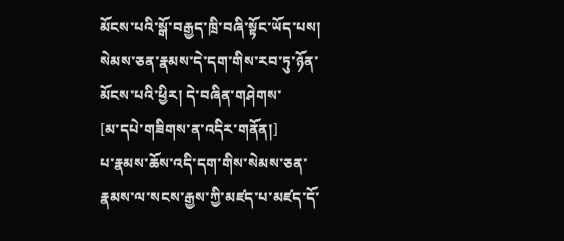མོངས་པའི་སྒོ་བརྒྱད་ཁྲི་བཞི་སྟོང་ཡོད་པས། སེམས་ཅན་རྣམས་དེ་དག་གིས་རབ་ཏུ་ཉོན་མོངས་པའི་ཕྱིར། དེ་བཞིན་གཤེགས་
[མ་དཔེ་གཟིགས་ན་འདིར་གནོན།]
པ་རྣམས་ཆོས་འདི་དག་གིས་སེམས་ཅན་རྣམས་ལ་སངས་རྒྱས་ཀྱི་མཛད་པ་མཛད་དོ་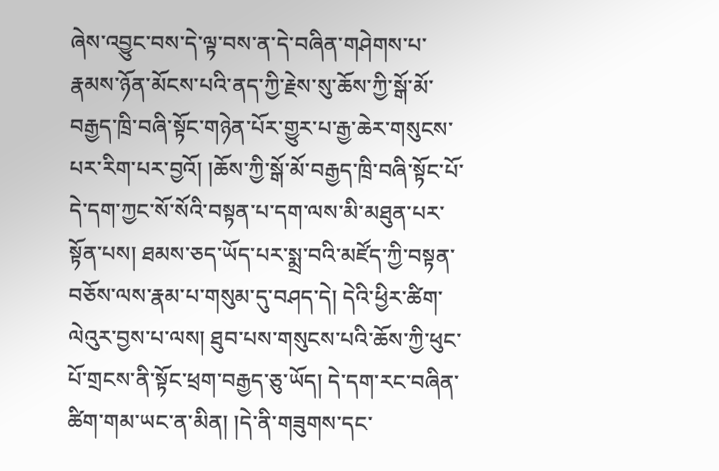ཞེས་འབྱུང་བས་དེ་ལྟ་བས་ན་དེ་བཞིན་གཤེགས་པ་རྣམས་ཉོན་མོངས་པའི་ནད་ཀྱི་རྗེས་སུ་ཆོས་ཀྱི་སྒོ་མོ་བརྒྱད་ཁྲི་བཞི་སྟོང་གཉེན་པོར་གྱུར་པ་རྒྱ་ཆེར་གསུངས་པར་རིག་པར་བྱའོ། །ཆོས་ཀྱི་སྒོ་མོ་བརྒྱད་ཁྲི་བཞི་སྟོང་པོ་དེ་དག་ཀྱང་སོ་སོའི་བསྟན་པ་དག་ལས་མི་མཐུན་པར་སྟོན་པས། ཐམས་ཅད་ཡོད་པར་སྨྲ་བའི་མཛོད་ཀྱི་བསྟན་བཅོས་ལས་རྣམ་པ་གསུམ་དུ་བཤད་དེ། དེའི་ཕྱིར་ཚིག་ལེའུར་བྱས་པ་ལས། ཐུབ་པས་གསུངས་པའི་ཆོས་ཀྱི་ཕུང་པོ་གྲངས་ནི་སྟོང་ཕྲག་བརྒྱད་ཅུ་ཡོད། དེ་དག་རང་བཞིན་ཚིག་གམ་ཡང་ན་མིན། །དེ་ནི་གཟུགས་དང་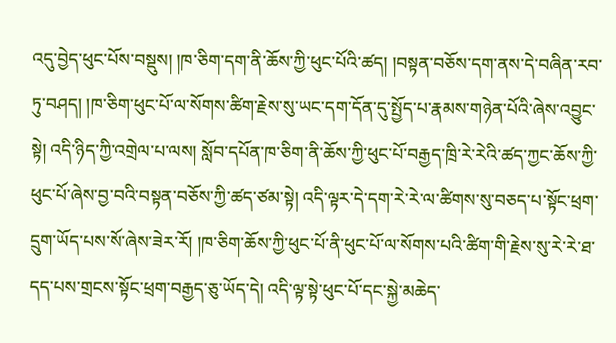འདུ་བྱེད་ཕུང་པོས་བསྡུས། །ཁ་ཅིག་དག་ནི་ཆོས་ཀྱི་ཕུང་པོའི་ཚད། །བསྟན་བཅོས་དག་ནས་དེ་བཞིན་རབ་ཏུ་བཤད། །ཁ་ཅིག་ཕུང་པོ་ལ་སོགས་ཚིག་རྗེས་སུ་ཡང་དག་དོན་དུ་སྤྱོད་པ་རྣམས་གཉེན་པོའི་ཞེས་འབྱུང་སྟེ། འདི་ཉིད་ཀྱི་འགྲེལ་པ་ལས། སློབ་དཔོན་ཁ་ཅིག་ནི་ཆོས་ཀྱི་ཕུང་པོ་བརྒྱད་ཁྲི་རེ་རེའི་ཚད་ཀྱང་ཆོས་ཀྱི་ཕུང་པོ་ཞེས་བྱ་བའི་བསྟན་བཅོས་ཀྱི་ཚད་ཙམ་སྟེ། འདི་ལྟར་དེ་དག་རེ་རེ་ལ་ཚིགས་སུ་བཅད་པ་སྟོང་ཕྲག་དྲུག་ཡོད་པས་སོ་ཞེས་ཟེར་རོ། །ཁ་ཅིག་ཆོས་ཀྱི་ཕུང་པོ་ནི་ཕུང་པོ་ལ་སོགས་པའི་ཚིག་གི་རྗེས་སུ་རེ་རེ་ཐ་དད་པས་གྲངས་སྟོང་ཕྲག་བརྒྱད་ཅུ་ཡོད་དེ། འདི་ལྟ་སྟེ་ཕུང་པོ་དང་སྐྱེ་མཆེད་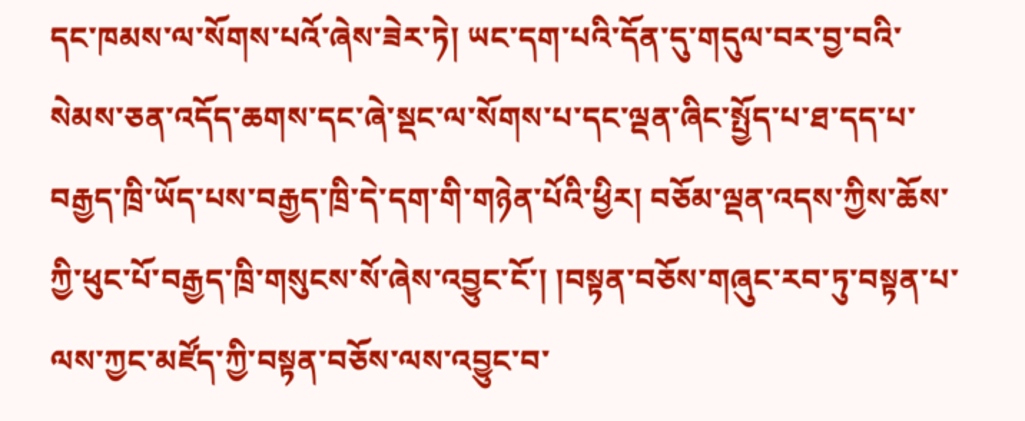དང་ཁམས་ལ་སོགས་པའོ་ཞེས་ཟེར་ཏེ། ཡང་དག་པའི་དོན་དུ་གདུལ་བར་བྱ་བའི་སེམས་ཅན་འདོད་ཆགས་དང་ཞེ་སྡང་ལ་སོགས་པ་དང་ལྡན་ཞིང་སྤྱོད་པ་ཐ་དད་པ་བརྒྱད་ཁྲི་ཡོད་པས་བརྒྱད་ཁྲི་དེ་དག་གི་གཉེན་པོའི་ཕྱིར། བཅོམ་ལྡན་འདས་ཀྱིས་ཆོས་ཀྱི་ཕུང་པོ་བརྒྱད་ཁྲི་གསུངས་སོ་ཞེས་འབྱུང་ངོ་། །བསྟན་བཅོས་གཞུང་རབ་ཏུ་བསྟན་པ་ལས་ཀྱང་མཛོད་ཀྱི་བསྟན་བཅོས་ལས་འབྱུང་བ་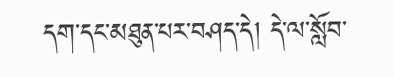དག་དང་མཐུན་པར་བཤད་དེ། དེ་ལ་སློབ་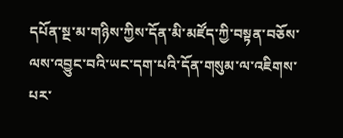དཔོན་སྔ་མ་གཉིས་ཀྱིས་དོན་མི་མཛོད་ཀྱི་བསྟན་བཅོས་ལས་འབྱུང་བའི་ཡང་དག་པའི་དོན་གསུམ་ལ་འཇིགས་པར་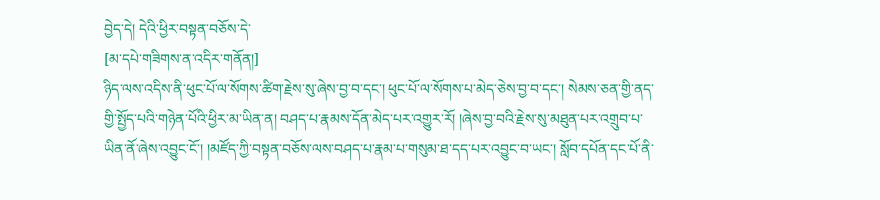བྱེད་དེ། དེའི་ཕྱིར་བསྟན་བཅོས་དེ་
[མ་དཔེ་གཟིགས་ན་འདིར་གནོན།]
ཉིད་ལས་འདིས་ནི་ཕུང་པོ་ལ་སོགས་ཚིག་རྗེས་སུ་ཞེས་བྱ་བ་དང་། ཕུང་པོ་ལ་སོགས་པ་མེད་ཅེས་བྱ་བ་དང་། སེམས་ཅན་གྱི་ནད་གྱི་སྤྱོད་པའི་གཉེན་པོའི་ཕྱིར་མ་ཡིན་ན། བཤད་པ་རྣམས་དོན་མེད་པར་འགྱུར་རོ། །ཞེས་བྱ་བའི་རྗེས་སུ་མཐུན་པར་འགྲུབ་པ་ཡིན་ནོ་ཞེས་འབྱུང་ངོ་། །མཛོད་ཀྱི་བསྟན་བཅོས་ལས་བཤད་པ་རྣམ་པ་གསུམ་ཐ་དད་པར་འབྱུང་བ་ཡང་། སློབ་དཔོན་དང་པོ་ནི་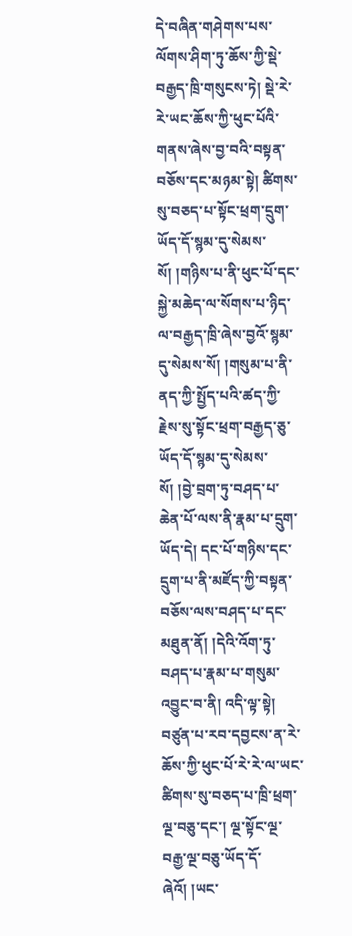དེ་བཞིན་གཤེགས་པས་ལོགས་ཤིག་ཏུ་ཆོས་ཀྱི་སྡེ་བརྒྱད་ཁྲི་གསུངས་ཏེ། སྡེ་རེ་རེ་ཡང་ཆོས་ཀྱི་ཕུང་པོའི་གནས་ཞེས་བྱ་བའི་བསྟན་བཅོས་དང་མཉམ་སྟེ། ཚིགས་སུ་བཅད་པ་སྟོང་ཕྲག་དྲུག་ཡོད་དོ་སྙམ་དུ་སེམས་སོ། །གཉིས་པ་ནི་ཕུང་པོ་དང་སྐྱེ་མཆེད་ལ་སོགས་པ་ཉིད་ལ་བརྒྱད་ཁྲི་ཞེས་བྱའོ་སྙམ་དུ་སེམས་སོ། །གསུམ་པ་ནི་ནད་ཀྱི་སྤྱོད་པའི་ཚད་ཀྱི་རྗེས་སུ་སྟོང་ཕྲག་བརྒྱད་ཅུ་ཡོད་དོ་སྙམ་དུ་སེམས་སོ། །བྱེ་བྲག་ཏུ་བཤད་པ་ཆེན་པོ་ལས་ནི་རྣམ་པ་དྲུག་ཡོད་དེ། དང་པོ་གཉིས་དང་དྲུག་པ་ནི་མཛོད་ཀྱི་བསྟན་བཅོས་ལས་བཤད་པ་དང་མཐུན་ནོ། །དེའི་འོག་ཏུ་བཤད་པ་རྣམ་པ་གསུམ་འབྱུང་བ་ནི། འདི་ལྟ་སྟེ། བཙུན་པ་རབ་དབྱངས་ན་རེ་ཆོས་ཀྱི་ཕུང་པོ་རེ་རེ་ལ་ཡང་ཚིགས་སུ་བཅད་པ་ཁྲི་ཕྲག་ལྔ་བཅུ་དང་། ལྔ་སྟོང་ལྔ་བརྒྱ་ལྔ་བཅུ་ཡོད་དོ་ཞེའོ། །ཡང་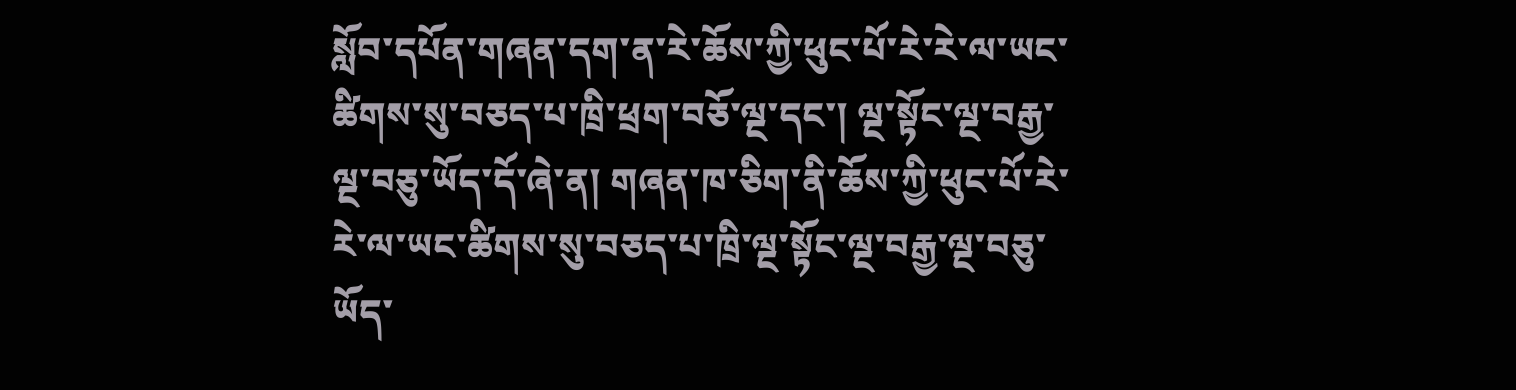སློབ་དཔོན་གཞན་དག་ན་རེ་ཆོས་ཀྱི་ཕུང་པོ་རེ་རེ་ལ་ཡང་ཚིགས་སུ་བཅད་པ་ཁྲི་ཕྲག་བཅོ་ལྔ་དང་། ལྔ་སྟོང་ལྔ་བརྒྱ་ལྔ་བཅུ་ཡོད་དོ་ཞེ་ན། གཞན་ཁ་ཅིག་ནི་ཆོས་ཀྱི་ཕུང་པོ་རེ་རེ་ལ་ཡང་ཚིགས་སུ་བཅད་པ་ཁྲི་ལྔ་སྟོང་ལྔ་བརྒྱ་ལྔ་བཅུ་ཡོད་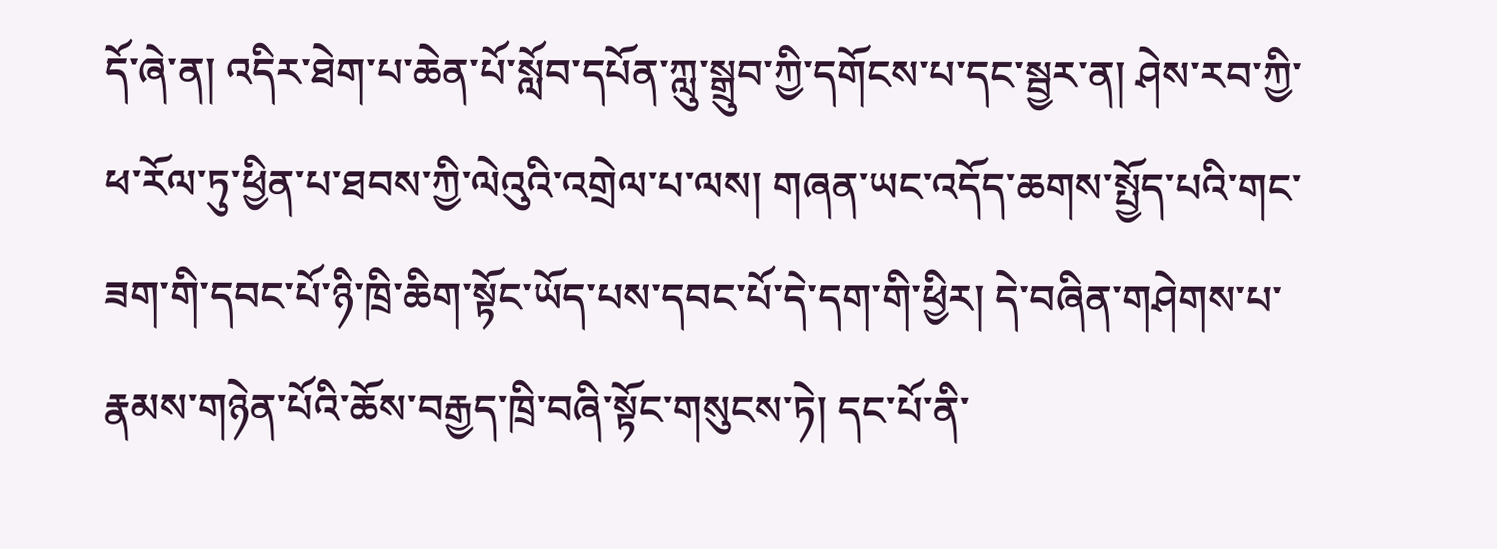དོ་ཞེ་ན། འདིར་ཐེག་པ་ཆེན་པོ་སློབ་དཔོན་ཀླུ་སྒྲུབ་ཀྱི་དགོངས་པ་དང་སྦྱར་ན། ཤེས་རབ་ཀྱི་ཕ་རོལ་ཏུ་ཕྱིན་པ་ཐབས་ཀྱི་ལེའུའི་འགྲེལ་པ་ལས། གཞན་ཡང་འདོད་ཆགས་སྤྱོད་པའི་གང་ཟག་གི་དབང་པོ་ཉི་ཁྲི་ཆིག་སྟོང་ཡོད་པས་དབང་པོ་དེ་དག་གི་ཕྱིར། དེ་བཞིན་གཤེགས་པ་རྣམས་གཉེན་པོའི་ཆོས་བརྒྱད་ཁྲི་བཞི་སྟོང་གསུངས་ཏེ། དང་པོ་ནི་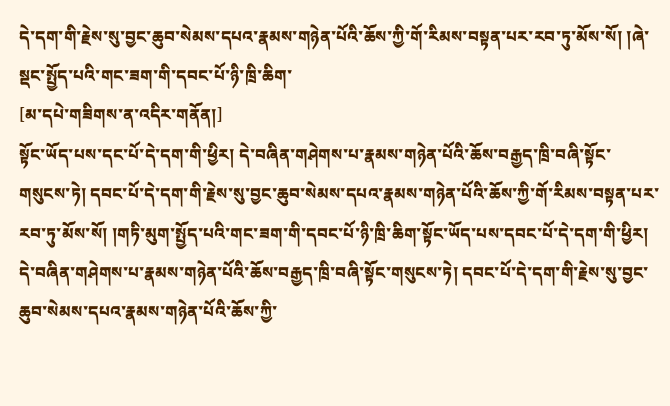དེ་དག་གི་རྗེས་སུ་བྱང་ཆུབ་སེམས་དཔའ་རྣམས་གཉེན་པོའི་ཆོས་ཀྱི་གོ་རིམས་བསྟན་པར་རབ་ཏུ་མོས་སོ། །ཞེ་སྡང་སྤྱོད་པའི་གང་ཟག་གི་དབང་པོ་ཉི་ཁྲི་ཆིག་
[མ་དཔེ་གཟིགས་ན་འདིར་གནོན།]
སྟོང་ཡོད་པས་དང་པོ་དེ་དག་གི་ཕྱིར། དེ་བཞིན་གཤེགས་པ་རྣམས་གཉེན་པོའི་ཆོས་བརྒྱད་ཁྲི་བཞི་སྟོང་གསུངས་ཏེ། དབང་པོ་དེ་དག་གི་རྗེས་སུ་བྱང་ཆུབ་སེམས་དཔའ་རྣམས་གཉེན་པོའི་ཆོས་ཀྱི་གོ་རིམས་བསྟན་པར་རབ་ཏུ་མོས་སོ། །གཏི་མུག་སྤྱོད་པའི་གང་ཟག་གི་དབང་པོ་ཉི་ཁྲི་ཆིག་སྟོང་ཡོད་པས་དབང་པོ་དེ་དག་གི་ཕྱིར། དེ་བཞིན་གཤེགས་པ་རྣམས་གཉེན་པོའི་ཆོས་བརྒྱད་ཁྲི་བཞི་སྟོང་གསུངས་ཏེ། དབང་པོ་དེ་དག་གི་རྗེས་སུ་བྱང་ཆུབ་སེམས་དཔའ་རྣམས་གཉེན་པོའི་ཆོས་ཀྱི་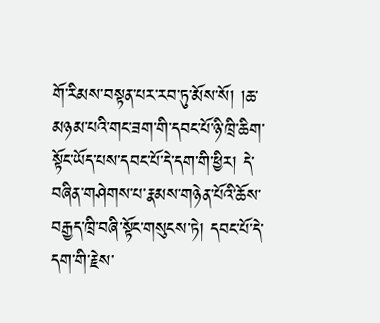གོ་རིམས་བསྟན་པར་རབ་ཏུ་མོས་སོ། །ཆ་མཉམ་པའི་གང་ཟག་གི་དབང་པོ་ཉི་ཁྲི་ཆིག་སྟོང་ཡོད་པས་དབང་པོ་དེ་དག་གི་ཕྱིར། དེ་བཞིན་གཤེགས་པ་རྣམས་གཉེན་པོའི་ཆོས་བརྒྱད་ཁྲི་བཞི་སྟོང་གསུངས་ཏེ། དབང་པོ་དེ་དག་གི་རྗེས་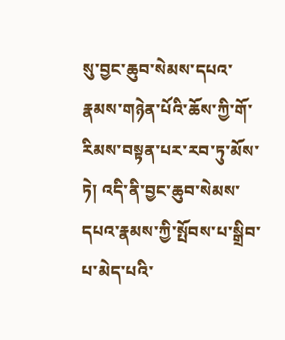སུ་བྱང་ཆུབ་སེམས་དཔའ་རྣམས་གཉེན་པོའི་ཆོས་ཀྱི་གོ་རིམས་བསྟན་པར་རབ་ཏུ་མོས་ཏེ། འདི་ནི་བྱང་ཆུབ་སེམས་དཔའ་རྣམས་ཀྱི་སྤོབས་པ་སྒྲིབ་པ་མེད་པའི་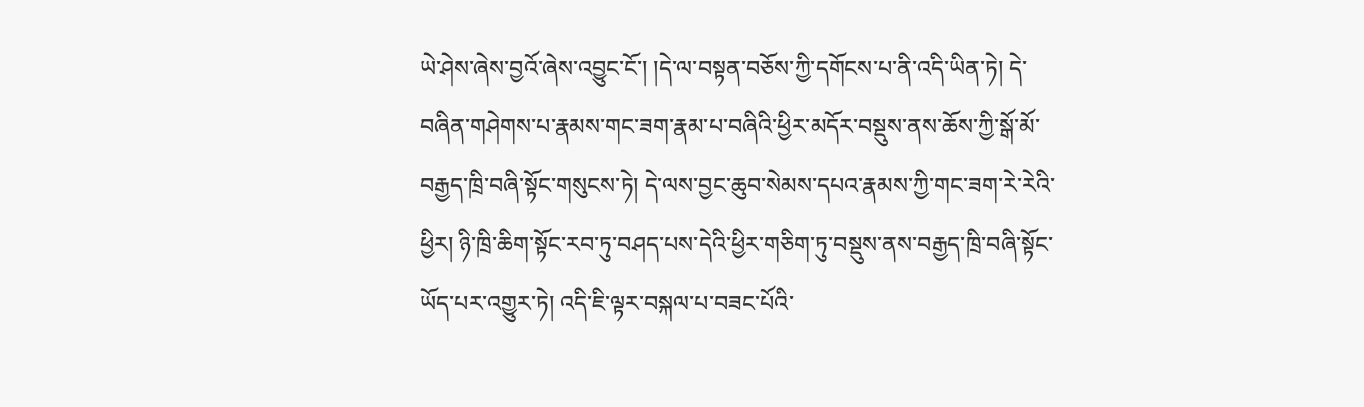ཡེ་ཤེས་ཞེས་བྱའོ་ཞེས་འབྱུང་ངོ་། །དེ་ལ་བསྟན་བཅོས་ཀྱི་དགོངས་པ་ནི་འདི་ཡིན་ཏེ། དེ་བཞིན་གཤེགས་པ་རྣམས་གང་ཟག་རྣམ་པ་བཞིའི་ཕྱིར་མདོར་བསྡུས་ནས་ཆོས་ཀྱི་སྒོ་མོ་བརྒྱད་ཁྲི་བཞི་སྟོང་གསུངས་ཏེ། དེ་ལས་བྱང་ཆུབ་སེམས་དཔའ་རྣམས་ཀྱི་གང་ཟག་རེ་རེའི་ཕྱིར། ཉི་ཁྲི་ཆིག་སྟོང་རབ་ཏུ་བཤད་པས་དེའི་ཕྱིར་གཅིག་ཏུ་བསྡུས་ནས་བརྒྱད་ཁྲི་བཞི་སྟོང་ཡོད་པར་འགྱུར་ཏེ། འདི་ཇི་ལྟར་བསྐལ་པ་བཟང་པོའི་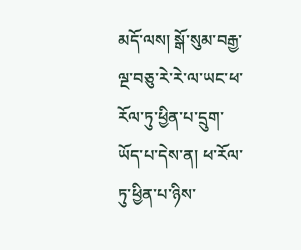མདོ་ལས། སྒོ་སུམ་བརྒྱ་ལྔ་བཅུ་རེ་རེ་ལ་ཡང་ཕ་རོལ་ཏུ་ཕྱིན་པ་དྲུག་ཡོད་པ་དེས་ན། ཕ་རོལ་ཏུ་ཕྱིན་པ་ཉིས་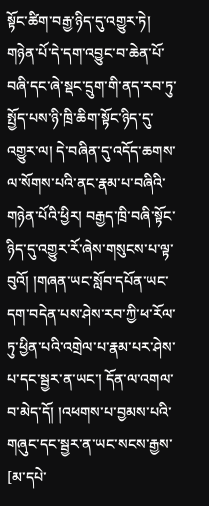སྟོང་ཚིག་བརྒྱ་ཉིད་དུ་འགྱུར་ཏེ། གཉེན་པོ་དེ་དག་འབྱུང་བ་ཆེན་པོ་བཞི་དང་ཞེ་སྡང་དྲུག་གི་ནད་རབ་ཏུ་སྤྱོད་པས་ཉི་ཁྲི་ཆིག་སྟོང་ཉིད་དུ་འགྱུར་ལ། དེ་བཞིན་དུ་འདོད་ཆགས་ལ་སོགས་པའི་ནང་རྣམ་པ་བཞིའི་གཉེན་པོའི་ཕྱིར། བརྒྱད་ཁྲི་བཞི་སྟོང་ཉིད་དུ་འགྱུར་རོ་ཞེས་གསུངས་པ་ལྟ་བུའོ། །གཞན་ཡང་སློབ་དཔོན་ཡང་དག་བདེན་པས་ཤེས་རབ་ཀྱི་ཕ་རོལ་ཏུ་ཕྱིན་པའི་འགྲེལ་པ་རྣམ་པར་ཤེས་པ་དང་སྦྱར་ན་ཡང་། དོན་ལ་འགལ་བ་མེད་དོ། །འཕགས་པ་བྱམས་པའི་གཞུང་དང་སྦྱར་ན་ཡང་སངས་རྒྱས་
[མ་དཔེ་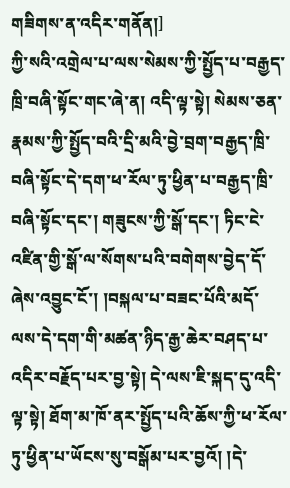གཟིགས་ན་འདིར་གནོན།]
ཀྱི་སའི་འགྲེལ་པ་ལས་སེམས་ཀྱི་སྤྱོད་པ་བརྒྱད་ཁྲི་བཞི་སྟོང་གང་ཞེ་ན། འདི་ལྟ་སྟེ། སེམས་ཅན་རྣམས་ཀྱི་སྤྱོད་བའི་དྲི་མའི་བྱེ་བྲག་བརྒྱད་ཁྲི་བཞི་སྟོང་དེ་དག་ཕ་རོལ་ཏུ་ཕྱིན་པ་བརྒྱད་ཁྲི་བཞི་སྟོང་དང་། གཟུངས་ཀྱི་སྒོ་དང་། ཏིང་ངེ་འཛིན་གྱི་སྒོ་ལ་སོགས་པའི་བགེགས་བྱེད་དོ་ཞེས་འབྱུང་ངོ་། །བསྐལ་པ་བཟང་པོའི་མདོ་ལས་དེ་དག་གི་མཚན་ཉིད་རྒྱ་ཆེར་བཤད་པ་འདིར་བརྗོད་པར་བྱ་སྟེ། དེ་ལས་ཇི་སྐད་དུ་འདི་ལྟ་སྟེ། ཐོག་མ་ཁོ་ནར་སྤྱོད་པའི་ཆོས་ཀྱི་ཕ་རོལ་ཏུ་ཕྱིན་པ་ཡོངས་སུ་བསྒོམ་པར་བྱའོ། །དེ་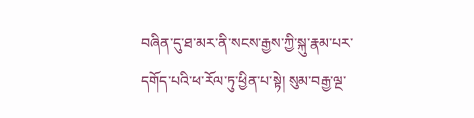བཞིན་དུ་ཐ་མར་ནི་སངས་རྒྱས་ཀྱི་སྐུ་རྣམ་པར་དགོད་པའི་ཕ་རོལ་ཏུ་ཕྱིན་པ་སྟེ། སུམ་བརྒྱ་ལྔ་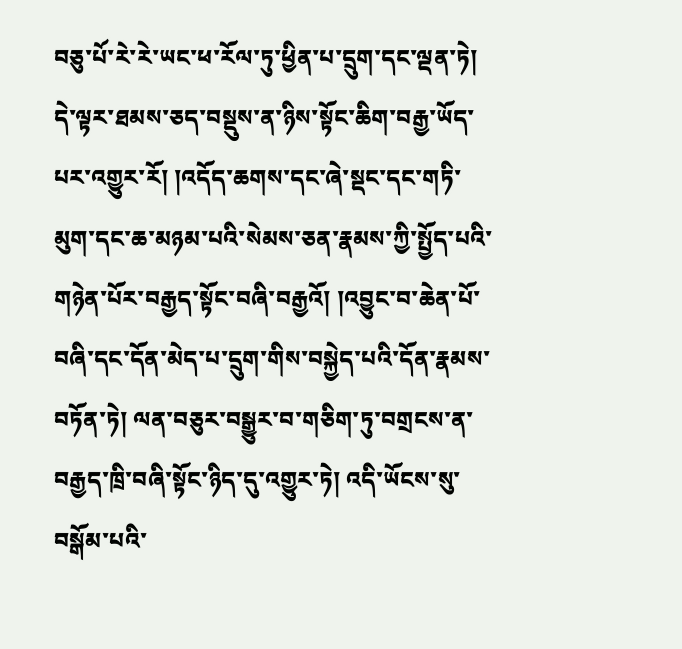བཅུ་པོ་རེ་རེ་ཡང་ཕ་རོལ་ཏུ་ཕྱིན་པ་དྲུག་དང་ལྡན་ཏེ། དེ་ལྟར་ཐམས་ཅད་བསྡུས་ན་ཉིས་སྟོང་ཆིག་བརྒྱ་ཡོད་པར་འགྱུར་རོ། །འདོད་ཆགས་དང་ཞེ་སྡང་དང་གཏི་མུག་དང་ཆ་མཉམ་པའི་སེམས་ཅན་རྣམས་ཀྱི་སྤྱོད་པའི་གཉེན་པོར་བརྒྱད་སྟོང་བཞི་བརྒྱའོ། །འབྱུང་བ་ཆེན་པོ་བཞི་དང་དོན་མེད་པ་དྲུག་གིས་བསྐྱེད་པའི་དོན་རྣམས་བཏོན་ཏེ། ལན་བཅུར་བསྒྱུར་བ་གཅིག་ཏུ་བགྲངས་ན་བརྒྱད་ཁྲི་བཞི་སྟོང་ཉིད་དུ་འགྱུར་ཏེ། འདི་ཡོངས་སུ་བསྒོམ་པའི་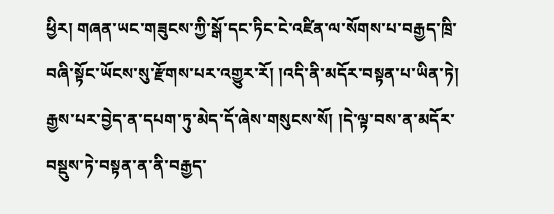ཕྱིར། གཞན་ཡང་གཟུངས་ཀྱི་སྒོ་དང་ཏིང་ངེ་འཛིན་ལ་སོགས་པ་བརྒྱད་ཁྲི་བཞི་སྟོང་ཡོངས་སུ་རྫོགས་པར་འགྱུར་རོ། །འདི་ནི་མདོར་བསྟན་པ་ཡིན་ཏེ། རྒྱས་པར་བྱེད་ན་དཔག་ཏུ་མེད་དོ་ཞེས་གསུངས་སོ། །དེ་ལྟ་བས་ན་མདོར་བསྡུས་ཏེ་བསྟན་ན་ནི་བརྒྱད་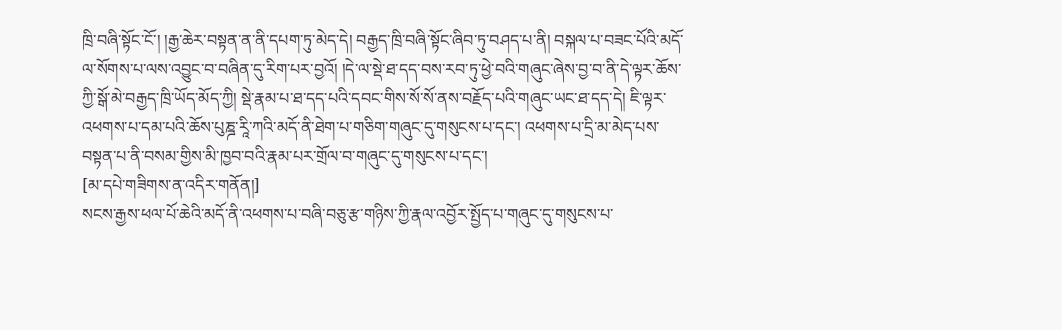ཁྲི་བཞི་སྟོང་ངོ་། །རྒྱ་ཆེར་བསྟན་ན་ནི་དཔག་ཏུ་མེད་དེ། བརྒྱད་ཁྲི་བཞི་སྟོང་ཞིབ་ཏུ་བཤད་པ་ནི། བསྐལ་པ་བཟང་པོའི་མདོ་ལ་སོགས་པ་ལས་འབྱུང་བ་བཞིན་དུ་རིག་པར་བྱའོ། །དེ་ལ་སྡེ་ཐ་དད་བས་རབ་ཏུ་ཕྱེ་བའི་གཞུང་ཞེས་བྱ་བ་ནི་དེ་ལྟར་ཆོས་ཀྱི་སྒོ་མེ་བརྒྱད་ཁྲི་ཡོད་མོད་ཀྱི། སྡེ་རྣམ་པ་ཐ་དད་པའི་དབང་གིས་སོ་སོ་ནས་བརྗོད་པའི་གཞུང་ཡང་ཐ་དད་དེ། ཇི་ལྟར་འཕགས་པ་དམ་པའི་ཆོས་པུཎྜ་རཱི་ཀའི་མདོ་ནི་ཐེག་པ་གཅིག་གཞུང་དུ་གསུངས་པ་དང་། འཕགས་པ་དྲི་མ་མེད་པས་བསྟན་པ་ནི་བསམ་གྱིས་མི་ཁྱབ་བའི་རྣམ་པར་གྲོལ་བ་གཞུང་དུ་གསུངས་པ་དང་།
[མ་དཔེ་གཟིགས་ན་འདིར་གནོན།]
སངས་རྒྱས་ཕལ་པོ་ཆེའི་མདོ་ནི་འཕགས་པ་བཞི་བཅུ་རྩ་གཉིས་ཀྱི་རྣལ་འབྱོར་སྤྱོད་པ་གཞུང་དུ་གསུངས་པ་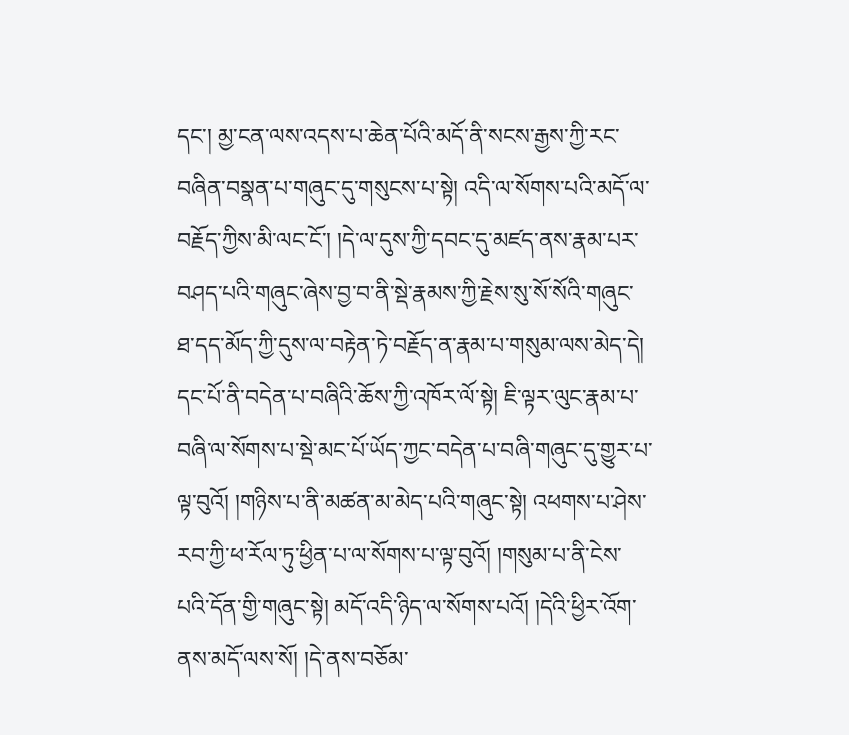དང་། མྱ་ངན་ལས་འདས་པ་ཆེན་པོའི་མདོ་ནི་སངས་རྒྱས་ཀྱི་རང་བཞིན་བསྣན་པ་གཞུང་དུ་གསུངས་པ་སྟེ། འདི་ལ་སོགས་པའི་མདོ་ལ་བརྗོད་ཀྱིས་མི་ལང་ངོ་། །དེ་ལ་དུས་ཀྱི་དབང་དུ་མཛད་ནས་རྣམ་པར་བཤད་པའི་གཞུང་ཞེས་བྱ་བ་ནི་སྡེ་རྣམས་ཀྱི་རྗེས་སུ་སོ་སོའི་གཞུང་ཐ་དད་མོད་ཀྱི་དུས་ལ་བརྟེན་ཏེ་བརྗོད་ན་རྣམ་པ་གསུམ་ལས་མེད་དེ། དང་པོ་ནི་བདེན་པ་བཞིའི་ཆོས་ཀྱི་འཁོར་ལོ་སྟེ། ཇི་ལྟར་ལུང་རྣམ་པ་བཞི་ལ་སོགས་པ་སྡེ་མང་པོ་ཡོད་ཀྱང་བདེན་པ་བཞི་གཞུང་དུ་གྱུར་པ་ལྟ་བུའོ། །གཉིས་པ་ནི་མཚན་མ་མེད་པའི་གཞུང་སྟེ། འཕགས་པ་ཤེས་རབ་ཀྱི་ཕ་རོལ་ཏུ་ཕྱིན་པ་ལ་སོགས་པ་ལྟ་བུའོ། །གསུམ་པ་ནི་ངེས་པའི་དོན་གྱི་གཞུང་སྟེ། མདོ་འདི་ཉིད་ལ་སོགས་པའོ། །དེའི་ཕྱིར་འོག་ནས་མདོ་ལས་སོ། །དེ་ནས་བཅོམ་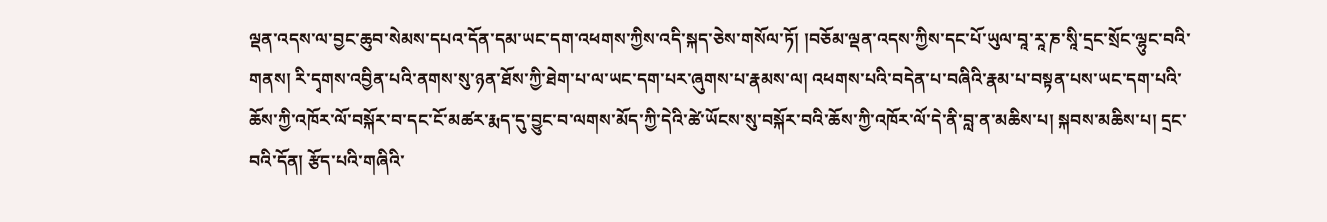ལྡན་འདས་ལ་བྱང་ཆུབ་སེམས་དཔའ་དོན་དམ་ཡང་དག་འཕགས་ཀྱིས་འདི་སྐད་ཅེས་གསོལ་ཏོ། །བཅོམ་ལྡན་འདས་ཀྱིས་དང་པོ་ཡུལ་བཱ་རཱ་ཎ་སཱི་དྲང་སྲོང་ལྷུང་བའི་གནས། རི་དྭགས་འབྱིན་པའི་ནགས་སུ་ཉན་ཐོས་ཀྱི་ཐེག་པ་ལ་ཡང་དག་པར་ཞུགས་པ་རྣམས་ལ། འཕགས་པའི་བདེན་པ་བཞིའི་རྣམ་པ་བསྟན་པས་ཡང་དག་པའི་ཆོས་ཀྱི་འཁོར་ལོ་བསྐོར་བ་དང་ངོ་མཚར་རྨད་དུ་བྱུང་བ་ལགས་མོད་ཀྱི་དེའི་ཚེ་ཡོངས་སུ་བསྐོར་བའི་ཆོས་ཀྱི་འཁོར་ལོ་དེ་ནི་བླ་ན་མཆིས་པ། སྐབས་མཆིས་པ། དྲང་བའི་དོན། རྩོད་པའི་གཞིའི་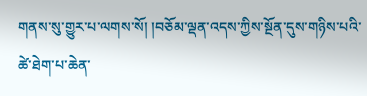གནས་སུ་གྱུར་པ་ལགས་སོ། །བཅོམ་ལྡན་འདས་ཀྱིས་སྔོན་དུས་གཉིས་པའི་ཚེ་ཐེག་པ་ཆེན་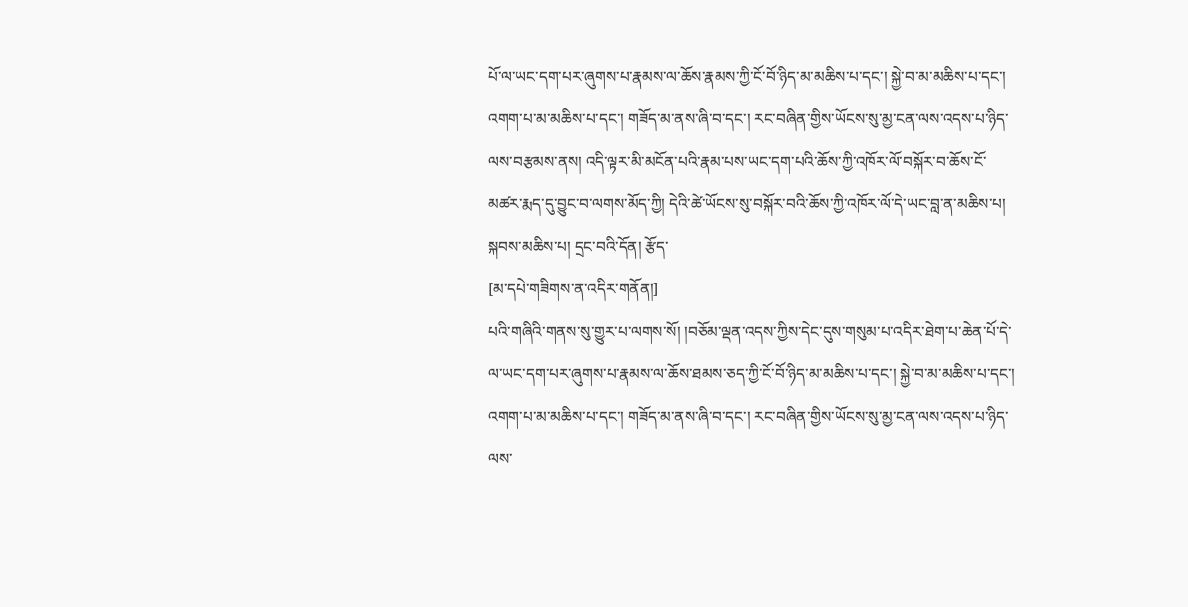པོ་ལ་ཡང་དག་པར་ཞུགས་པ་རྣམས་ལ་ཆོས་རྣམས་ཀྱི་ངོ་བོ་ཉིད་མ་མཆིས་པ་དང་། སྐྱེ་བ་མ་མཆིས་པ་དང་། འགག་པ་མ་མཆིས་པ་དང་། གཟོད་མ་ནས་ཞི་བ་དང་། རང་བཞིན་གྱིས་ཡོངས་སུ་མྱ་ངན་ལས་འདས་པ་ཉིད་ལས་བརྩམས་ནས། འདི་ལྟར་མི་མངོན་པའི་རྣམ་པས་ཡང་དག་པའི་ཆོས་ཀྱི་འཁོར་ལོ་བསྐོར་བ་ཆོས་ངོ་མཚར་རྨད་དུ་བྱུང་བ་ལགས་མོད་ཀྱི། དེའི་ཚེ་ཡོངས་སུ་བསྐོར་བའི་ཆོས་ཀྱི་འཁོར་ལོ་དེ་ཡང་བླ་ན་མཆིས་པ། སྐབས་མཆིས་པ། དྲང་བའི་དོན། རྩོད་
[མ་དཔེ་གཟིགས་ན་འདིར་གནོན།]
པའི་གཞིའི་གནས་སུ་གྱུར་པ་ལགས་སོ། །བཅོམ་ལྡན་འདས་ཀྱིས་དེང་དུས་གསུམ་པ་འདིར་ཐེག་པ་ཆེན་པོ་དེ་ལ་ཡང་དག་པར་ཞུགས་པ་རྣམས་ལ་ཆོས་ཐམས་ཅད་ཀྱི་ངོ་བོ་ཉིད་མ་མཆིས་པ་དང་། སྐྱེ་བ་མ་མཆིས་པ་དང་། འགག་པ་མ་མཆིས་པ་དང་། གཟོད་མ་ནས་ཞི་བ་དང་། རང་བཞིན་གྱིས་ཡོངས་སུ་མྱ་ངན་ལས་འདས་པ་ཉིད་ལས་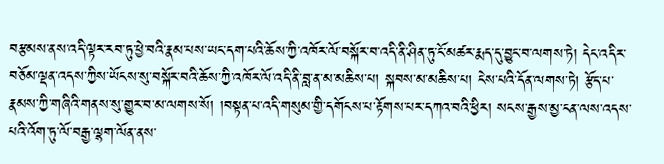བརྩམས་ནས་འདི་ལྟར་རབ་ཏུ་ཕྱེ་བའི་རྣམ་པས་ཡང་དག་པའི་ཆོས་ཀྱི་འཁོར་ལོ་བསྐོར་བ་འདི་ནི་ཤིན་ཏུ་ངོ་མཚར་རྨད་དུ་བྱུང་བ་ལགས་ཏེ། དེང་འདིར་བཅོམ་ལྡན་འདས་ཀྱིས་ཡོངས་སུ་བསྐོར་བའི་ཆོས་ཀྱི་འཁོར་ལོ་འདི་ནི་བླ་ན་མ་མཆིས་པ། སྐབས་མ་མཆིས་པ། ངེས་པའི་དོན་ལགས་ཏེ། རྩོད་པ་རྣམས་ཀྱི་གཞིའི་གནས་སུ་གྱུར་བ་མ་ལགས་སོ། །བསྟན་པ་འདི་གསུམ་གྱི་དགོངས་པ་རྟོགས་པར་དཀའ་བའི་ཕྱིར། སངས་རྒྱས་མྱ་ངན་ལས་འདས་པའི་འོག་ཏུ་ལོ་བརྒྱ་ལྷག་ལོན་ནས་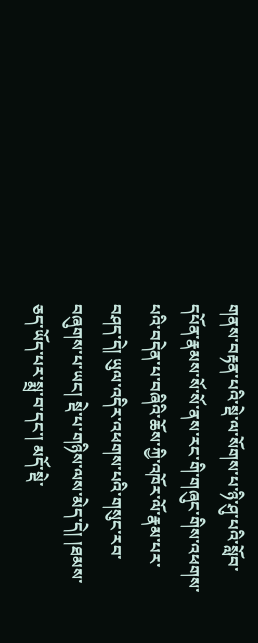གནས་བརྟན་པའི་སྡེ་ལ་སོགས་པ་ཉི་ཤུ་པའི་སློབ་དཔོན་རྣམས་སོ་སོ་ནས་རང་གི་གཞུང་གིས་འཕགས་པའི་བདེན་པ་བཞིའི་ཆོས་ཀྱི་འཁོར་ལོ་རྣམ་པར་བཤད་དེ། ཡུལ་འདིར་འཕགས་པའི་གསུང་རབ་བཞུགས་པ་ཡང། སྡེ་པ་གཉིས་ལས་མེད་དེ། །ཐམས་ཅད་ཡོད་པར་སྨྲ་བ་དང་། མདོ་སྡེ་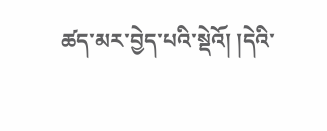ཚད་མར་བྱེད་པའི་སྡེའོ། །དེའི་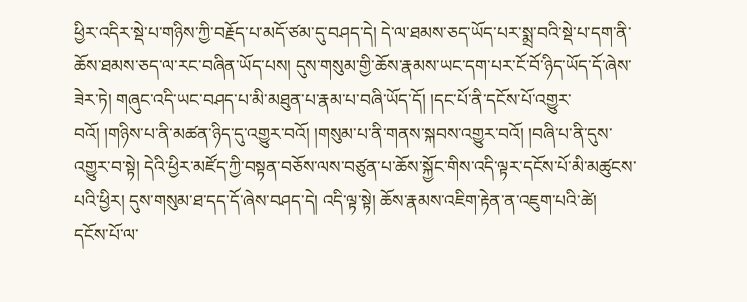ཕྱིར་འདིར་སྡེ་པ་གཉིས་ཀྱི་བརྗོད་པ་མདོ་ཙམ་དུ་བཤད་དེ། དེ་ལ་ཐམས་ཅད་ཡོད་པར་སྨྲ་བའི་སྡེ་པ་དག་ནི་ཆོས་ཐམས་ཅད་ལ་རང་བཞིན་ཡོད་པས། དུས་གསུམ་གྱི་ཆོས་རྣམས་ཡང་དག་པར་ངོ་བོ་ཉིད་ཡོད་དོ་ཞེས་ཟེར་ཏེ། གཞུང་འདི་ཡང་བཤད་པ་མི་མཐུན་པ་རྣམ་པ་བཞི་ཡོད་དོ། །དང་པོ་ནི་དངོས་པོ་འགྱུར་བའོ། །གཉིས་པ་ནི་མཚན་ཉིད་དུ་འགྱུར་བའོ། །གསུམ་པ་ནི་གནས་སྐབས་འགྱུར་བའོ། །བཞི་པ་ནི་དུས་འགྱུར་བ་སྟེ། དེའི་ཕྱིར་མཛོད་ཀྱི་བསྟན་བཅོས་ལས་བཙུན་པ་ཆོས་སྐྱོང་གིས་འདི་ལྟར་དངོས་པོ་མི་མཚུངས་པའི་ཕྱིར། དུས་གསུམ་ཐ་དད་དོ་ཞེས་བཤད་དེ། འདི་ལྟ་སྟེ། ཆོས་རྣམས་འཇིག་རྟེན་ན་འཇུག་པའི་ཚེ། དངོས་པོ་ལ་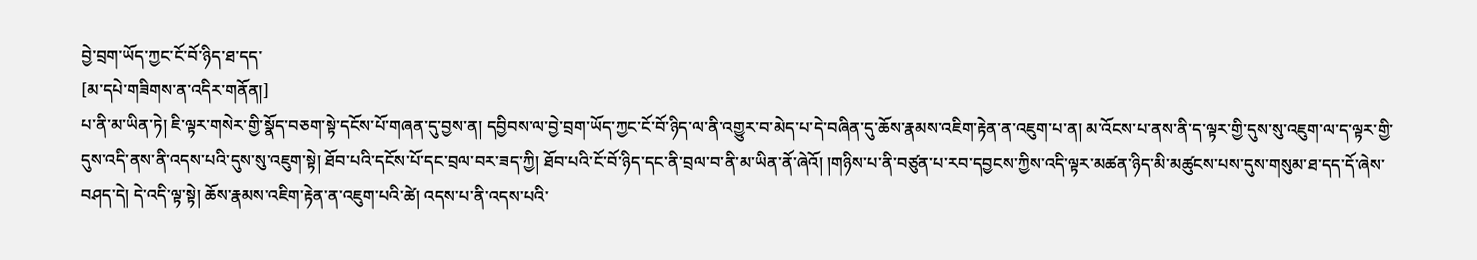བྱེ་བྲག་ཡོད་ཀྱང་ངོ་བོ་ཉིད་ཐ་དད་
[མ་དཔེ་གཟིགས་ན་འདིར་གནོན།]
པ་ནི་མ་ཡིན་ཏེ། ཇི་ལྟར་གསེར་གྱི་སྣོད་བཅག་སྟེ་དངོས་པོ་གཞན་དུ་བྱས་ན། དབྱིབས་ལ་བྱེ་བྲག་ཡོད་ཀྱང་ངོ་བོ་ཉིད་ལ་ནི་འགྱུར་བ་མེད་པ་དེ་བཞིན་དུ་ཆོས་རྣམས་འཇིག་རྟེན་ན་འཇུག་པ་ན། མ་འོངས་པ་ནས་ནི་ད་ལྟར་གྱི་དུས་སུ་འཇུག་ལ་ད་ལྟར་གྱི་དུས་འདི་ནས་ནི་འདས་པའི་དུས་སུ་འཇུག་སྟེ། ཐོབ་པའི་དངོས་པོ་དང་བྲལ་བར་ཟད་ཀྱི། ཐོབ་པའི་ངོ་བོ་ཉིད་དང་ནི་བྲལ་བ་ནི་མ་ཡིན་ནོ་ཞེའོ། །གཉིས་པ་ནི་བཙུན་པ་རབ་དབྱངས་ཀྱིས་འདི་ལྟར་མཚན་ཉིད་མི་མཚུངས་པས་དུས་གསུམ་ཐ་དད་དོ་ཞེས་བཤད་དེ། དེ་འདི་ལྟ་སྟེ། ཆོས་རྣམས་འཇིག་རྟེན་ན་འཇུག་པའི་ཚེ། འདས་པ་ནི་འདས་པའི་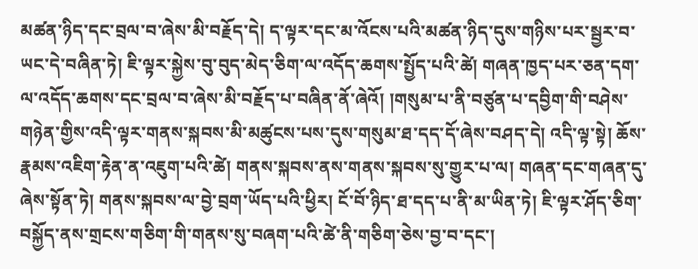མཚན་ཉིད་དང་བྲལ་བ་ཞེས་མི་བརྗོད་དེ། ད་ལྟར་དང་མ་འོངས་པའི་མཚན་ཉིད་དུས་གཉིས་པར་སྦྱར་བ་ཡང་དེ་བཞིན་ཏེ། ཇི་ལྟར་སྐྱེས་བུ་བུད་མེད་ཅིག་ལ་འདོད་ཆགས་སྤྱོད་པའི་ཚེ། གཞན་ཁྱད་པར་ཅན་དག་ལ་འདོད་ཆགས་དང་བྲལ་བ་ཞེས་མི་བརྗོད་པ་བཞིན་ནོ་ཞེའོ། །གསུམ་པ་ནི་བཙུན་པ་དབྱིག་གི་བཤེས་གཉེན་གྱིས་འདི་ལྟར་གནས་སྐབས་མི་མཚུངས་པས་དུས་གསུམ་ཐ་དད་དོ་ཞེས་བཤད་དེ། འདི་ལྟ་སྟེ། ཆོས་རྣམས་འཇིག་རྟེན་ན་འཇུག་པའི་ཚེ། གནས་སྐབས་ནས་གནས་སྐབས་སུ་གྱུར་པ་ལ། གཞན་དང་གཞན་དུ་ཞེས་སྟོན་ཏེ། གནས་སྐབས་ལ་བྱེ་བྲག་ཡོད་པའི་ཕྱིར། ངོ་བོ་ཉིད་ཐ་དད་པ་ནི་མ་ཡིན་ཏེ། ཇི་ལྟར་ཤོད་ཅིག་བསྐྱོད་ནས་གྲངས་གཅིག་གི་གནས་སུ་བཞག་པའི་ཚེ་ནི་གཅིག་ཅེས་བྱ་བ་དང་།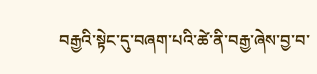བརྒྱའི་སྟེང་དུ་བཞག་པའི་ཚེ་ནི་བརྒྱ་ཞེས་བྱ་བ་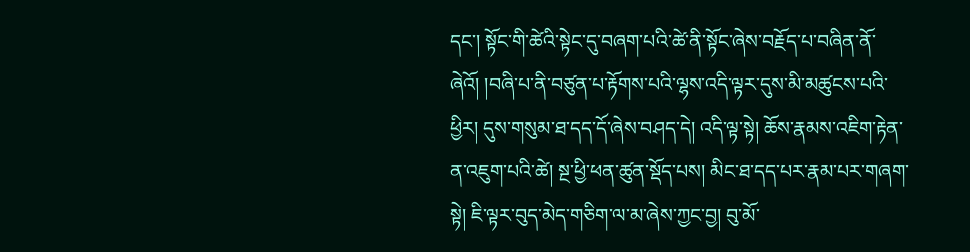དང་། སྟོང་གི་ཚེའི་སྟེང་དུ་བཞག་པའི་ཚེ་ནི་སྟོང་ཞེས་བརྗོད་པ་བཞིན་ནོ་ཞེའོ། །བཞི་པ་ནི་བཙུན་པ་རྟོགས་པའི་ལྷས་འདི་ལྟར་དུས་མི་མཚུངས་པའི་ཕྱིར། དུས་གསུམ་ཐ་དད་དོ་ཞེས་བཤད་དེ། འདི་ལྟ་སྟེ། ཆོས་རྣམས་འཇིག་རྟེན་ན་འཇུག་པའི་ཚེ། སྔ་ཕྱི་ཕན་ཚུན་སྡོད་པས། མིང་ཐ་དད་པར་རྣམ་པར་གཞག་སྟེ། ཇི་ལྟར་བུད་མེད་གཅིག་ལ་མ་ཞེས་ཀྱང་བྱ། བུ་མོ་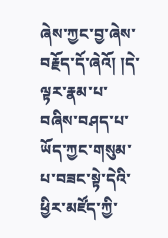ཞེས་ཀྱང་བྱ་ཞེས་བརྗོད་དོ་ཞེའོ། །དེ་ལྟར་རྣམ་པ་བཞིས་བཤད་པ་ཡོད་ཀྱང་གསུམ་པ་བཟང་སྟེ་དེའི་ཕྱིར་མཛོད་ཀྱི་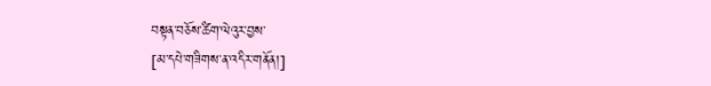བསྟན་བཅོས་ཚིག་ལེའུར་བྱས་
[མ་དཔེ་གཟིགས་ན་འདིར་གནོན།]